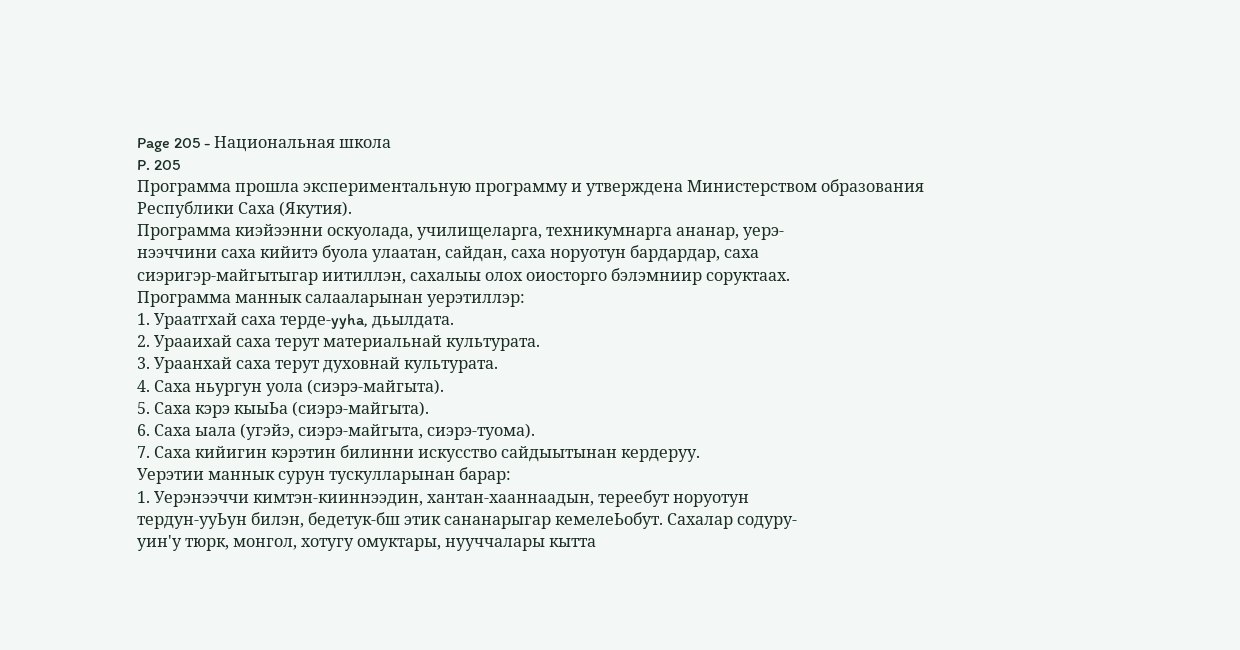Page 205 - Национальная школа
P. 205
Программа прошла экспериментальную программу и утверждена Министерством образования
Республики Саха (Якутия).
Программа киэйээнни оскуолада, училищеларга, техникумнарга ананар, уерэ-
нээччини саха кийитэ буола улаатан, сайдан, саха норуотун бардардар, саха
сиэригэр-майгытыгар иитиллэн, сахалыы олох оиосторго бэлэмниир соруктаах.
Программа маннык салааларынан уерэтиллэр:
1. Ураатгхай саха терде-yyha, дьылдата.
2. Урааихай саха терут материальнай культурата.
3. Ураанхай саха терут духовнай культурата.
4. Саха ньургун уола (сиэрэ-майгыта).
5. Саха кэрэ кыыЬа (сиэрэ-майгыта).
6. Саха ыала (угэйэ, сиэрэ-майгыта, сиэрэ-туома).
7. Саха кийигин кэрэтин билинни искусство сайдыытынан кердеруу.
Уерэтии маннык сурун тускулларынан барар:
1. Уерэнээччи кимтэн-кииннээдин, хантан-хааннаадын, тереебут норуотун
тердун-ууЬун билэн, бедетук-бш этик сананарыгар кемелеЬобут. Сахалар содуру-
уин'у тюрк, монгол, хотугу омуктары, нууччалары кытта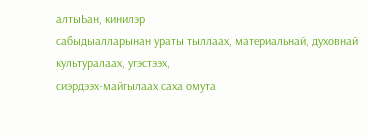алтыЬан, кинилэр
сабыдыалларынан ураты тыллаах, материальнай, духовнай культуралаах, угэстээх,
сиэрдээх-майгылаах саха омута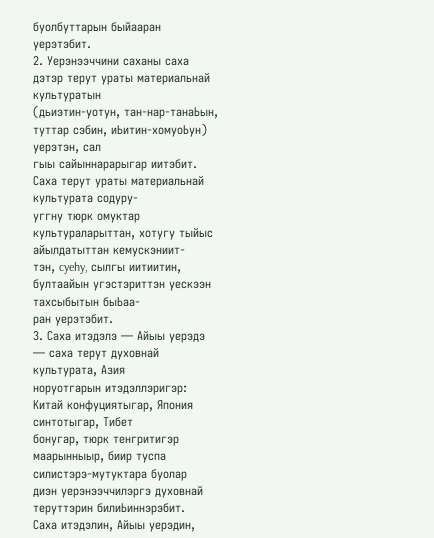буолбуттарын быйааран уерэтэбит.
2. Уерэнээччини саханы саха дэтэр терут ураты материальнай культуратын
(дьиэтин-уотун, тан-нар-танаЬын, туттар сэбин, иЬитин-хомуоЬун) уерэтэн, сал
гыы сайыннарарыгар иитэбит. Саха терут ураты материальнай культурата содуру-
уггну тюрк омуктар культураларыттан, хотугу тыйыс айылдатыттан кемускэниит-
тэн, cyehy, сылгы иитиитин, бултаайын угэстэриттэн уескээн тахсыбытын быЬаа-
ран уерэтэбит.
3. Саха итэдэлэ — Айыы уерэдэ — саха терут духовнай культурата, Азия
норуотгарын итэдэллэригэр: Китай конфуциятыгар, Япония синтотыгар, Тибет
бонугар, тюрк тенгритигэр маарынныыр, биир туспа силистэрэ-мутуктара буолар
диэн уерэнээччилэргэ духовнай теруттэрин билиЬиннэрэбит.
Саха итэдэлин, Айыы уерэдин,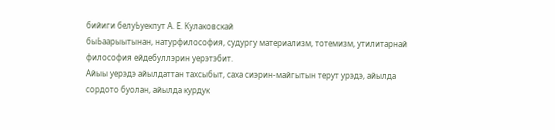бийиги белуЬуекпут А. Е. Кулаковскай
быЬаарыытынан, натурфилософия, судургу материализм, тотемизм, утилитарнай
философия ейдебуллэрин уерэтэбит.
Айыы уерэдэ айылдаттан тахсыбыт, саха сиэрин-майгытын терут урэдэ, айылда
сордото буолан, айылда курдук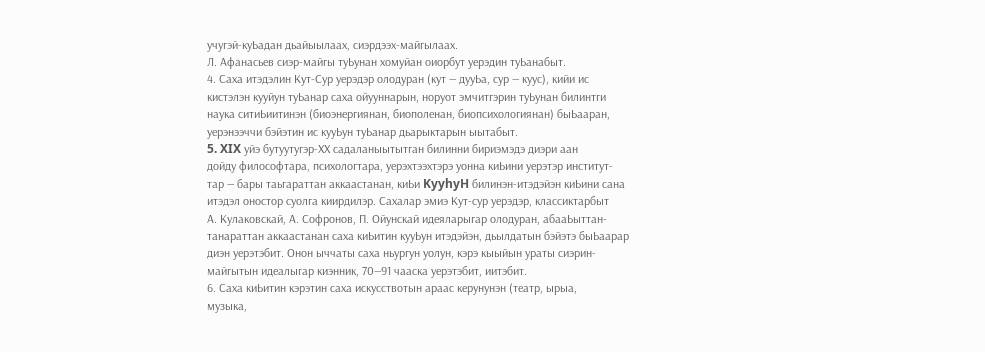учугэй-куЬадан дьайыылаах, сиэрдээх-майгылаах.
Л. Афанасьев сиэр-майгы туЬунан хомуйан оиорбут уерэдин туЬанабыт.
4. Саха итэдэлин Кут-Сур уерэдэр олодуран (кут — дууЬа, сур — куус), кийи ис
кистэлэн кууйун туЬанар саха ойууннарын, норуот эмчитгэрин туЬунан билинтги
наука ситиЬиитинэн (биоэнергиянан, биополенан, биопсихологиянан) быЬааран,
уерэнээччи бэйэтин ис кууЬун туЬанар дьарыктарын ыытабыт.
5. XIX уйэ бутуутугэр-ХХ садаланыытытган билинни бириэмэдэ диэри аан
дойду философтара, психологтара, уерэхтээхтэрэ уонна киЬини уерэтэр институт-
тар — бары таьгараттан аккаастанан, киЬи KyyhyH билинэн-итэдэйэн киЬини сана
итэдэл оностор суолга киирдилэр. Сахалар эмиэ Кут-сур уерэдэр, классиктарбыт
А. Кулаковскай, А. Софронов, П. Ойунскай идеяларыгар олодуран, абааЬыттан-
танараттан аккаастанан саха киЬитин кууЬун итэдэйэн, дьылдатын бэйэтэ быЬаарар
диэн уерэтэбит. Онон ыччаты саха ньургун уолун, кэрэ кыыйын ураты сиэрин-
майгытын идеалыгар киэнник, 70—91 чааска уерэтэбит, иитэбит.
6. Саха киЬитин кэрэтин саха искусствотын араас керунунэн (театр, ырыа,
музыка,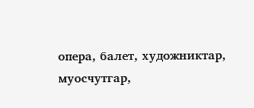опера, балет, художниктар, муосчутгар,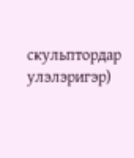скульптордар улэлэригэр)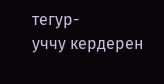тегур-
уччу кердерен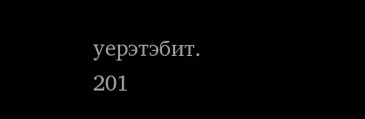уерэтэбит.
201